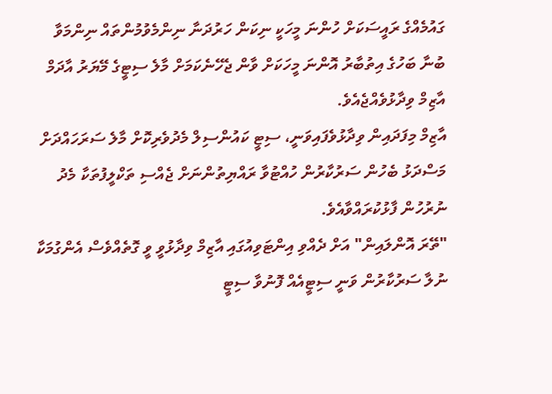ގައުމެއްގެ ރައީސަކަށް ހުންނަ މީހަކީ ނިކަން ހަރުދަނާ ނިންމެވުމުންތައް ނިންމަވާ ބުނާ ބަހުގެ އިތުބާރު އޮންނަ މީހަކަށް ވާން ޖެހޭނެކަމަށް މާލެ ސިޓީގެ މޭޔަރު އާދަމް އާޒިމް ވިދާޅުވެއްޖެއެވެ.
އާޒިމް މިފަދައިން ވިދާޅުވެފައިވަނީ، ސިޓީ ކައުންސިލް މެދުވެރިކޮށް މާލެ ސަރަހައްދަށް މަސްދަޅު ބެހުން ސަރުކާރުން ހުއްޓުވާ ރައްޔިތުންނަށް ޖެއްސި ތަކްލީފުތަކާ މެދު ނުރުހުން ފާޅުކުރައްވާއެވެ.
"ތޭރަ އޮންލައިން" އަށް ދެއްވި އިންޓަވިއުގައި އާޒިމް ވިދާޅުވީ ވީ ގޮތެއްވެސް އެންގުމަކާ ނުލާ ސަރުކާރުން ވަނީ ސިޓީއެއް ފޮނުވާ ސިޓީ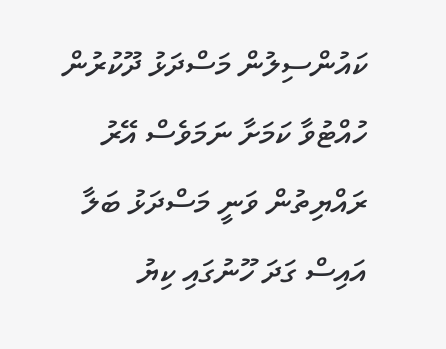ކައުންސިލުން މަސްދަޅު ދޫކުރުން ހުއްޓުވާ ކަމަށާ ނަމަވެސް އޭރު ރައްޔިތުން ވަނީ މަސްދަޅު ބަލާ އައިސް ގަދަ ހޫނުގައި ކިޔު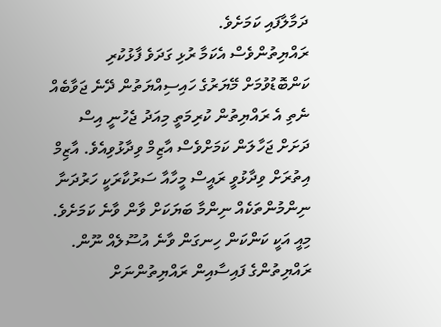ދަމާލާފައި ކަމަށެވެ.
ރައްޔިތުންވެސް އެކަމާ ރުޅި ގަދަވެ ފާޅުކުރި ކަންބޮޑުވުމަށް މޭޔަރުގެ ހައިސިއްޔަތުން ދޭނެ ޖަވާބެއް ނެތި އެ ރައްޔިތުން ކުރިމަތީ މިއަދު ޖެހުނީ އިސް ދަށަށް ޖަހާލަން ކަމަށްވެސް އާޒިމް ވިދާޅުވިއެވެ. އާޒިމް އިތުރަށް ވިދާޅުވީ ރައީސް މީހާއާ ސަރުކާރަކީ ހަރުދަނާ ނިންމުންތަކެއް ނިންމާ ބަޔަކަށް ވާން ވާނެ ކަމަށެވެ.
މިއީ އަކީ ކަންކަން ހިނގަން ވާނެ އުސޫލެއް ނޫން. ރައްޔިތުންގެ ފައިސާއިން ރައްޔިތުންނަށް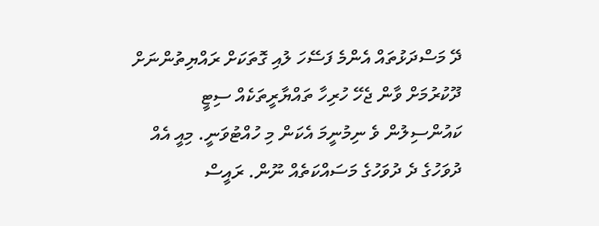ދޭ މަސްދަޅުތައް އެންމެ ފަސޭހަ ލުއި ގޮތަކަށް ރައްޔިތުންނަށް ދޫކުރުމަށް ވާން ޖެހޭ ހުރިހާ ތައްޔާރީތަކެއް ސިޓީ ކައުންސިލުން ވެ ނިމުނީމަ އެކަން މި ހުއްޓުވަނީ. މިއީ އެއް ދުވަހުގެ ދެ ދުވަހުގެ މަސައްކަތެއް ނޫން. ރައީސް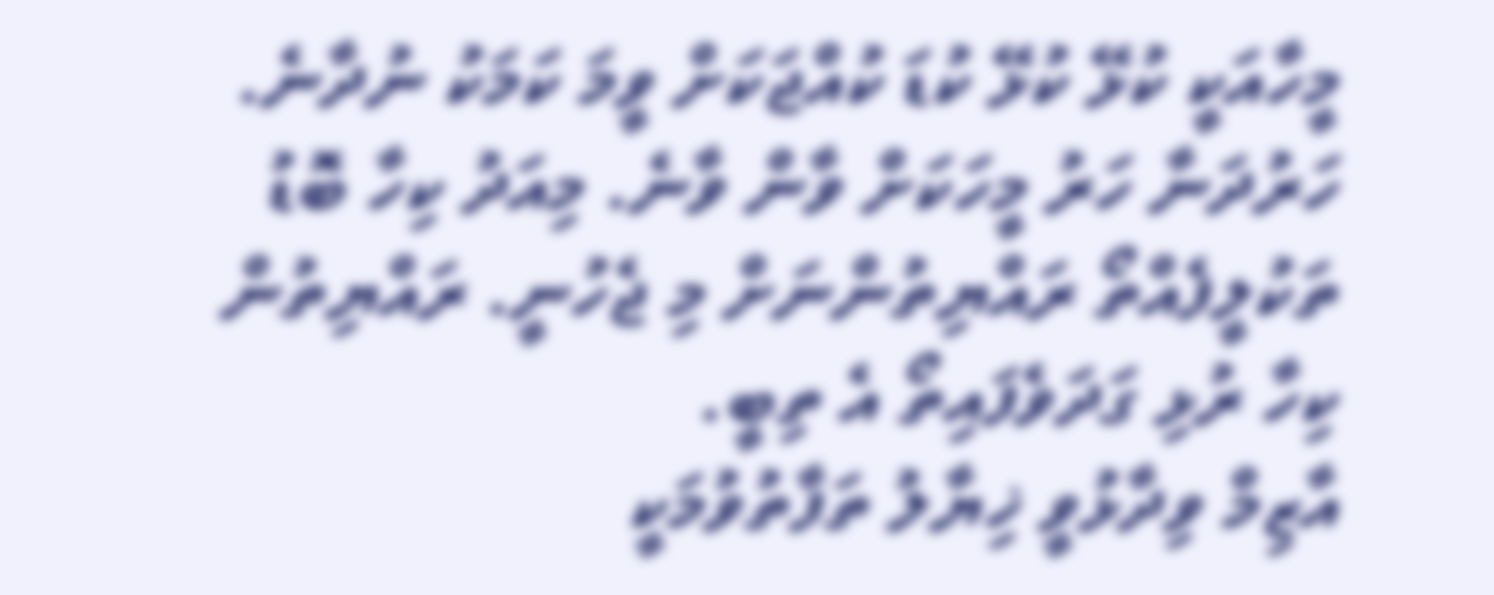މީހާއަކީ ކުޅޭ ކުޅޭ ކުޑަ ކުއްޖަކަށް ވީމަ ކަމަކު ނުދާނެ. ހަރުދަނާ ހަރު މީހަކަށް ވާން ވާނެ. މިއަދު ކިހާ ބޮޑު ތަކުލީފެއްތޯ ރައްޔިތުންނަށް މި ޖެހުނީ. ރައްޔިތުން ކިހާ ރުޅި ގަދަވެފައިތޯ އެ ތިބީ.
އާޒިމް ވިދާޅުވީ ޚިޔާލު ތަފާތުވުމަކީ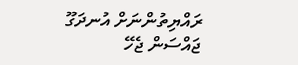ރައްޔިތުންނަށް އުނދަގޫ ޖައްސަން ޖެހޭ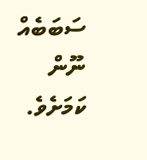ސަބަބެއް ނޫން ކަމަށެވެ.